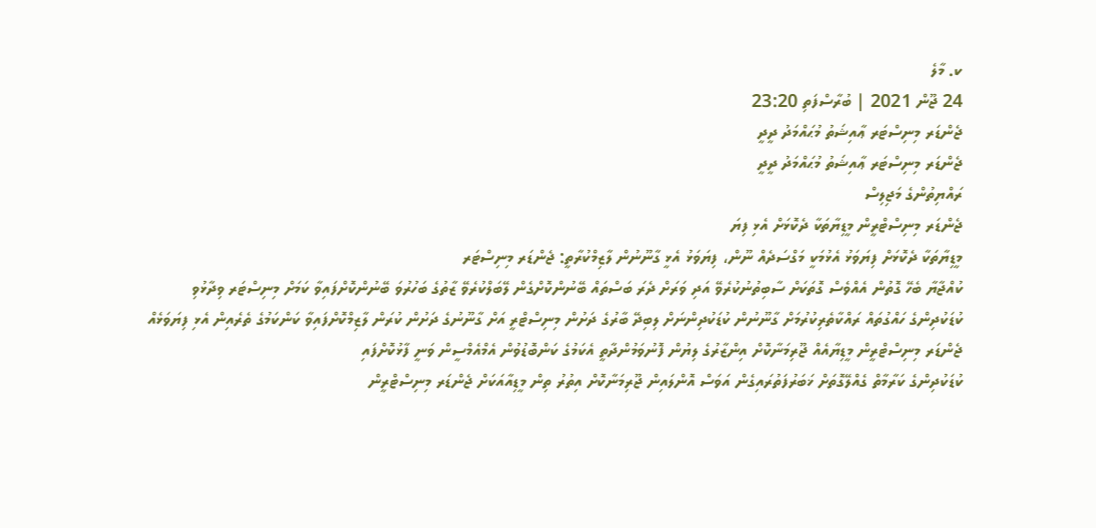ކ. މާލެ
24 ޖޫން 2021 | ބުރާސްފަތި 23:20
ޖެންޑަރ މިނިސްޓަރ ޢާއިޝަތު މުޙައްމަދު ދީދީ
ޖެންޑަރ މިނިސްޓަރ ޢާއިޝަތު މުޙައްމަދު ދީދީ
ރައްޔިތުންގެ މަޖިލިސް
ޖެންޑަރ މިނިސްޓްރީން މީޑިޔާތަކާ ދެކޮޅަށް އެޅި ފިޔަ
މީޑިޔާތަކާ ދެކޮޅަށް ފިޔަވަޅު އެޅުމަކީ މަގްސަދެއް ނޫން، ފިޔަވަޅު އެޅީ ގާނޫނުން ލާޒިމްކުރާތީ: ޖެންޑަރ މިނިސްޓަރ
ކުއްޖާޔާ ބެހޭ ގޮތުން އެއްވެސް ގޮތަކަށް ސާބިތުނުކުރެވޭ އަދި ވަރަށް ދެރަ ބަސްތައް ބޭނުންކޮށްގެން ލޭބަލްކުރެވޭ ޒާތުގެ ބަހުރުވަ ބޭނުންކޮށްފައިވާ ކަމަށް މިނިސްޓަރ ވިދާޅުވި
ކުޑަކުދިންގެ ހައްގުތައް ރައްކާތެރިކުރުމަށް ގާނޫނުން ކުޑަކުދިންނަށް ލިބިދޭ ބާރުގެ ދަށުން މިނިސްޓްރީ އަށް ގާނޫނުގެ ދަށުން ކުރަން ލާޒިމްކޮށްފައިވާ ކަންކަމުގެ ތެރެއިން އެޅި ފިޔަވަޅެއް
ޖެންޑަރ މިނިސްޓްރީން މީޑިޔާއެއް ޖޫރިމަނާކޮށް އިންޒާރުގެ ލިޔުން ފޮނުވަމުންދާތީ އެކަމުގެ ކަންބޮޑުވުން އެމްއެމްސީން ވަނީ ފާޅުކޮށްފައި
ކުޑަކުދިންގެ ކަރާމާތް ގެއްލޭގޮތަށް ޚަބަރުފަތުރައިގެން އަވަސް އޮންލައިން ޖޫރިމަނާކޮށް އިތުރު ތިން މީޑިއާއަކަށް ޖެންޑަރ މިނިސްޓްރީން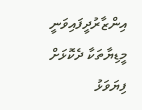އިންޒާރުދީފައިވަނީ މީޑިޔާތަކާ ދެކޮޅަށް ފިޔަވަޅު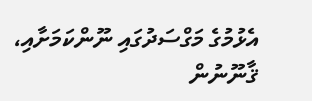އެޅުމުގެ މަގްސަދުގައި ނޫންކަމަށާއި، ޤާނޫނުން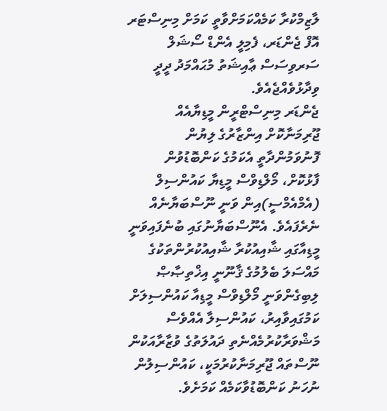ލާޒިމްކުރާ ކަމެއްކަމަށްވާތީ ކަމަށް މިނިސްޓަރ އޮފް ޖެންޑަރ، ފެމިލީ އެންޑް ސޯޝަލް ސަރވިސަސް ޢާއިޝަތު މުޙައްމަދު ދީދީ ވިދާޅުވެއްޖެއެވެ.
ޖެންޑަރ މިނިސްޓްރީން މީޑިޔާއެއް ޖޫރިމަނާކޮށް އިންޒާރުގެ ލިޔުން ފޮނުވަމުންދާތީ އެކަމުގެ ކަންބޮޑުވުން ފާޅުކޮށް، މޯލްޑިވްސް މީޑިޔާ ކައުންސިލް (އެމްއެމްސީ)އިން ވަނީ ނޫސްބަޔާނެއް ނެރެފައެވެ. އެނޫސްބަޔާނުގައި ބުނެފައިވަނީ މީޑިއާގައި ޝާއިއުކުރާ ޝާއިއުކުރުންތަކުގެ މައްސަލަ ބެލުމުގެ ޤާނޫނީ އިޚްތިޞާޞް ލިބިގެންވަނީ މޯލްޑިވްސް މީޑިއާ ކައުންސިލަށް ކަމުގައިވާއިރު، ކައުންސިލާ އެއްވެސް މަޝްވަރާކުރުމެއްނެތި ދައުލަތުގެ ވުޒާރާއަކުން ނޫސްތައް ޖޫރިމަނާކުރުމަކީ، ކައުންސިލުން ނުހަނު ކަންބޮޑުވާކަމެއް ކަމަށެވެ.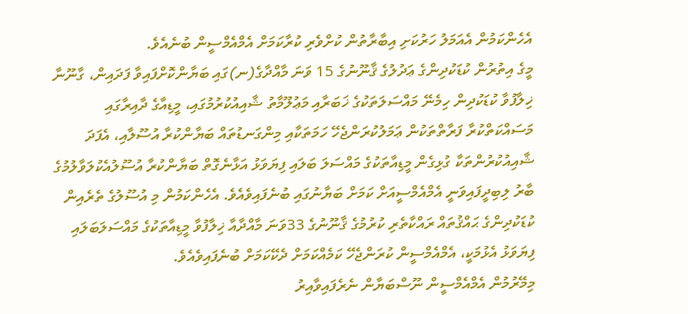އެހެންކަމުން އެއަމަލު ހަރުކަށި އިބާރާތުން ކުށްވެރި ކުރާކަމަށް އެމްއެމްސީން ބުނެއެވެ.
މީގެ އިތުރުން ކުޑަކުދިންގެ ޢަދުލުގެ ޤާނޫނުގެ 15 ވަނަ މާއްދާގެ(ނ)ގައި ބަޔާންކޮށްފައިވާ ފަދައިން، ގާނޫނާ ޚިލާފުވާ ކުޑަކުދިން ހިމެނޭ މައްސަލަތަކުގެ ޚަބަރާއި މަޢުލޫމާތު ޝާއިއުކުރުމުގައި، މީޑިއާގެ ދާއިރާގައި މަސައްކަތްކުރާ ފަރާތްތަކުން ޢަމަލުކުރަންޖެހޭ ހަމަތަކާއި މިންގަނޑުތައް ބަޔާންކުރާ އުސޫލާއި، އެފަދަ ޝާއިއުކުރުންތަކާ ގުޅިގެން މީޑިއާތަކުގެ މައްސަލަ ބަލައި ފިޔަވަޅު އަޅާނެގޮތް ބަޔާންކުރާ އުސޫލުއެކުލަވާލުމުގެ ބާރު ލިބިދީފައިވަނީ އެމްއެމްސީއަށް ކަމަށް ބަޔާނުގައި ބުނެފައިވެއެވެ. އެހެންކަމުން މި އުސޫލުގެ ތެރެއިން ކުޑަކުދިންގެ ޙައްޤުތައް ރައްކާތެރި ކުރުމުގެ ޤާނޫނުގެ 33ވަނަ މާއްދާއާ ޚިލާފުވާ މީޑިއާތަކުގެ މައްސަލަބަލައި ފިޔަވަޅު އެޅުމަކީ، އެމްއެމްސީން ކުރަންޖެހޭ ކަމެއްކަމަށް ދެކޭކަމަށް ބުނެފައިވެއެވެ.
މިމޭރުމުން އެމްއެމްސީން ނޫސްބަޔާން ނެރެފައިވާއިރު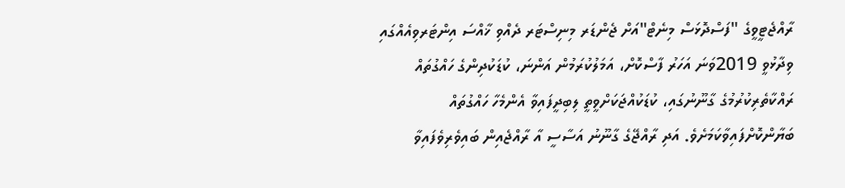ރާއްޖެޓީވީގެ "ފަސްދޮޅަސް މިނެޓް"އަށް ޖެންޑަރ މިނިސްޓަރ ދެއްވި ޚާއްސަ އިންޓަރވިއެއްގައި ވިދާޅުވީ 2019ވަނަ އަހަރު ފާސްކޮށް، އަމަލުކުރަމުން އަންނަ، ކުޑަކުދިންގެ ހައްގުތައް ރައްކާތެރިކުރުމުގެ ގާނޫނުގައި، ކުޑަކުއްޖަކަށްވީތީ ލިބިދީފައިވާ އެންމެހާ ހައްގުތައް ބަޔާންކޮށްފައިވާކަމަށެވެ. އަދި ރާއްޖޭގެ ގާނޫނު އަސާސީ އާ ރާއްޖެއިން ބައިވެރިވެފައިވާ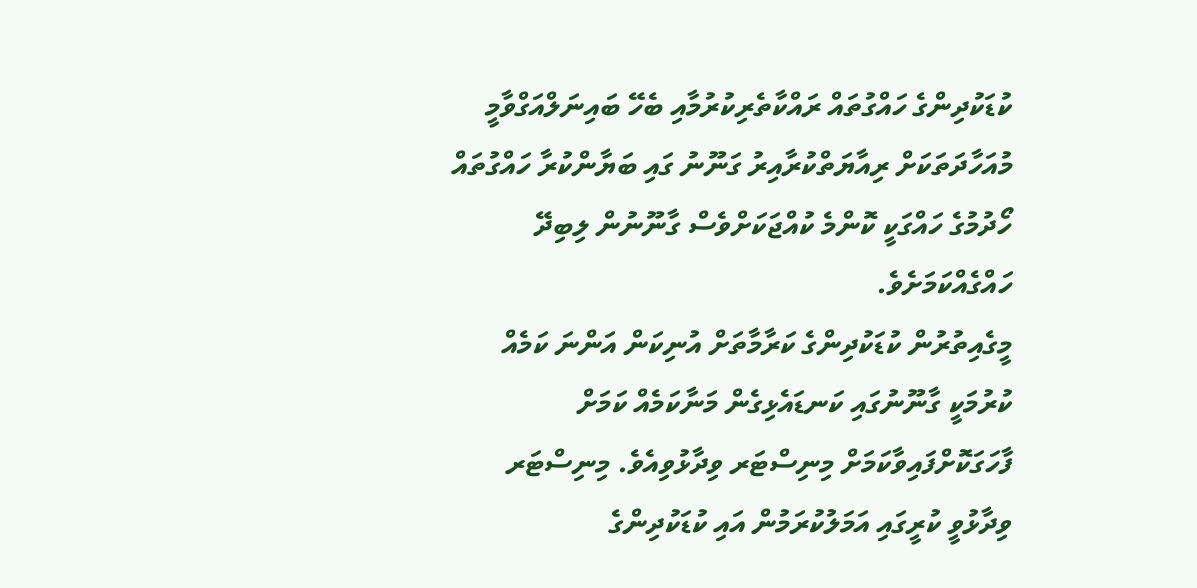ކުޑަކުދިންގެ ހައްގުތައް ރައްކާތެރިކުރުމާއި ބެހޭ ބައިނަލްއަގްވާމީ މުއަހާދަތަކަށް ރިއާޔަތްކުރާއިރު ގަނޫނު ގައި ބަޔާންކުރާ ހައްގުތައް ހޯދުމުގެ ހައްގަކީ ކޮންމެ ކުއްޖަކަށްވެސް ގާނޫނުން ލިބިދޭ ހައްގެއްކަމަށެވެ.
މީގެއިތުރުން ކުޑަކުދިންގެ ކަރާމާތަށް އުނިކަން އަންނަ ކަމެއް ކުރުމަކީ ގާނޫނުގައި ކަނޑައެޅިގެން މަނާކަމެއް ކަމަށް ފާހަގަކޮށްފައިވާކަމަށް މިނިސްޓަރ ވިދާޅުވިއެވެ. މިނިސްޓަރ ވިދާޅުވީ ކުރީގައި އަމަލުކުރަމުން އައި ކުޑަކުދިންގެ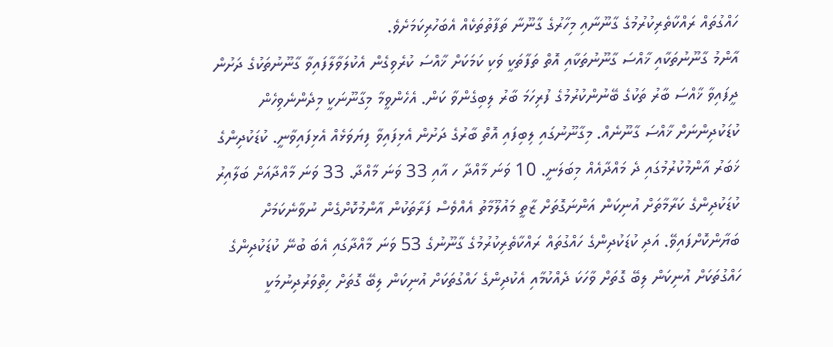ހައްގުތައް ރައްކާތެރިކުރުމުގެ ގާނޫނާއި މިހާރުގެ ގާނޫނާ ތަފާތުތަކެއް އެބަހުރިކަމަށެވެ.
އާންމު ގާނޫނުތަކާއި ޚާއްސަ ގާނޫނުތަކާއި އޮތް ތަފާތަކީ ވަކި ކަމަކަށް ޚާއްސަ ކުރެވިގެން އެކުލަވާލާފައިވާ ގާނޫނުތަކުގެ ދަށުން ދީފައިވާ ޚާއްސަ ބާރު ތަކުގެ ބޭނުންކުރުމުގެ ފުރިހަމަ ބާރު ލިބިގެންވާ ކަން. އެހެންވީމާ މިގާނޫނަކީ މިދެންނެވިހެން ކުޑަކުދިންނަށް ޚާއްސަ ގާނޫނެއް. މިގާނޫނުގައި ލިބިފައި އޮތް ބާރުގެ ދަށުން އެޅިފައިވާ ފިޔަވަޅެއް އެޅިފައިވާނީ. ކުޑަކުދިންގެ ޚަބަރު އާންމުކުރުމުގައި ދެ މައްދާއެއް މިބަލަނީ. 10 ވަނަ މާއްދާ ހ އާއި 33 ވަނަ މާއްދާ. 33 ވަނަ މާއްދާއަށް ބަލާއިރު ކުޑަކުދިންގެ ކަރާމާތަށް އުނިކަން އަންނަގޮތަށް ޒާތީ މައުލޫމާތު އެއްވެސް ފަރާތަކުން އާންމުކޮށްގެން ނުވާނެކަމަށް ބަޔާންކޮށްފައިވޭ. އަދި ކުޑަކުދިންގެ ހައްގުތައް ރައްކާތެރިކުރުމުގެ ގާނޫނުގެ 53 ވަނަ މާއްދާގައި އެބަ ބުނޭ ކުޑަކުދިންގެ ހައްގުތަކަށް އުނިކަން ލިބޭ ގޮތަށް ވާހަކަ ދެއްކުމާއި އެކުދިންގެ ހައްގުތަކަށް އުނިކަން ލިބޭ ގޮތަށް ހިތްވަރުދިނުމަކީ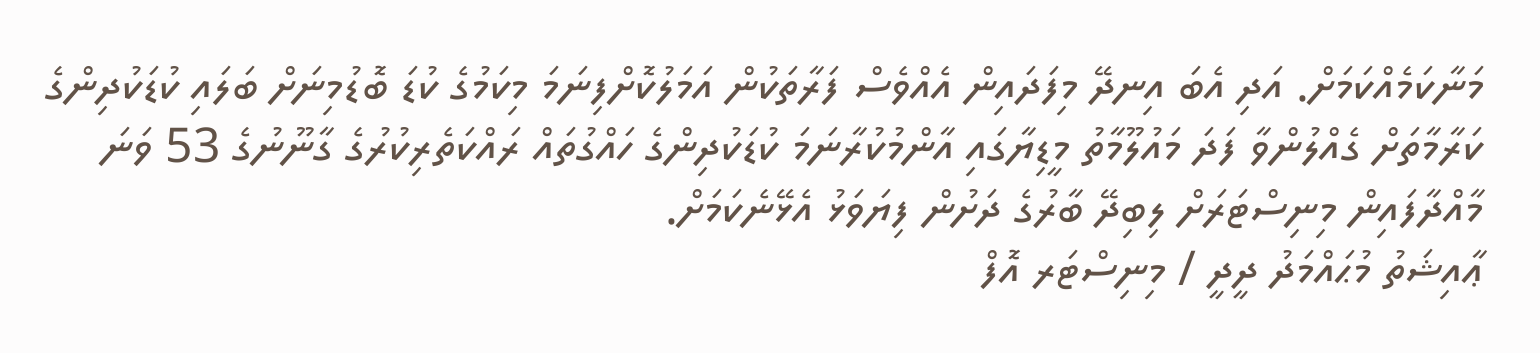މަނާކަމެއްކަމަށް. އަދި އެބަ އިނދޭ މިފަދައިން އެއްވެސް ފަރާތަކުން އަމަލުކޮށްފިނަމަ މިކަމުގެ ކުޑަ ބޮޑުމިނަށް ބަލައި ކުޑަކުދިންގެ ކަރާމާތަށް ގެއްލުންވާ ފަދަ މައުލޫމާތު މީޑިޔާގައި އާންމުކުރާނަމަ ކުޑަކުދިންގެ ހައްގުތައް ރައްކަތެރިކުރުގެ ގާނޫނުގެ 53 ވަނަ މާއްދާފައިން މިނިސްޓަރަށް ލިބިދޭ ބާރުގެ ދަށުން ފިޔަވަޅު އެޅޭނެކަމަށް.
ޢާއިޝަތު މުޙައްމަދު ދީދީ / މިނިސްޓަރ އޮފް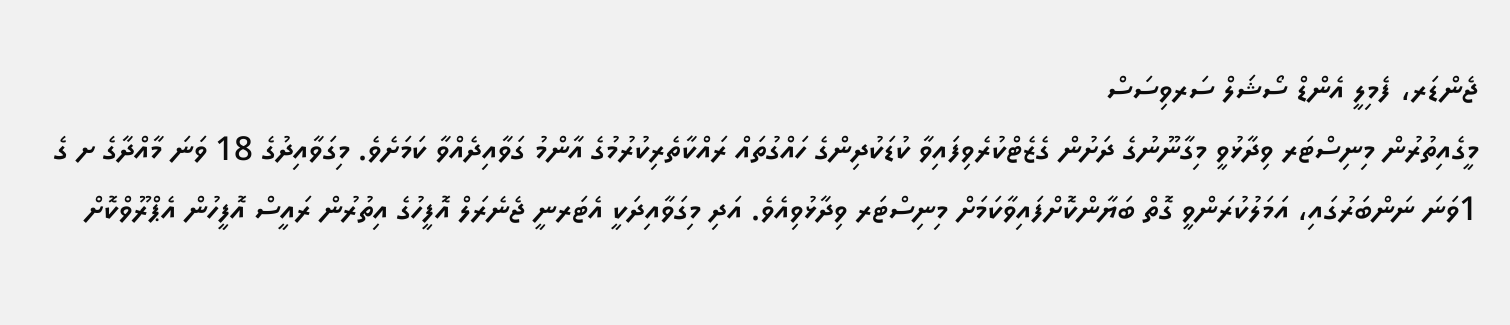ޖެންޑަރ، ފެމިލީ އެންޑް ސޯޝަލް ސަރވިސަސް
މީގެއިތުރުން މިނިސްޓަރ ވިދާޅުވީ މިގާނޫނުގެ ދަށުން ގެޒެޓްކުރެވިފައިވާ ކުޑަކުދިންގެ ހައްގުތައް ރައްކާތެރިކުރުމުގެ އާންމު ގަވާއިދެއްވާ ކަމަށެވެ. މިގަވާއިދުގެ 18 ވަނަ މާއްދާގެ ށ ގެ 1ވަނަ ނަންބަރުގައި، އަމަލުކުރަންވީ ގޮތް ބަޔާންކޮށްފައިވާކަމަށް މިނިސްޓަރ ވިދާޅުވިއެވެ. އަދި މިގަވާއިދަކީ އެޓަރނީ ޖެނެރަލް އޮފީހުގެ އިތުރުން ރައީސް އޮފީހުން އެޕްރޫވްކޮށް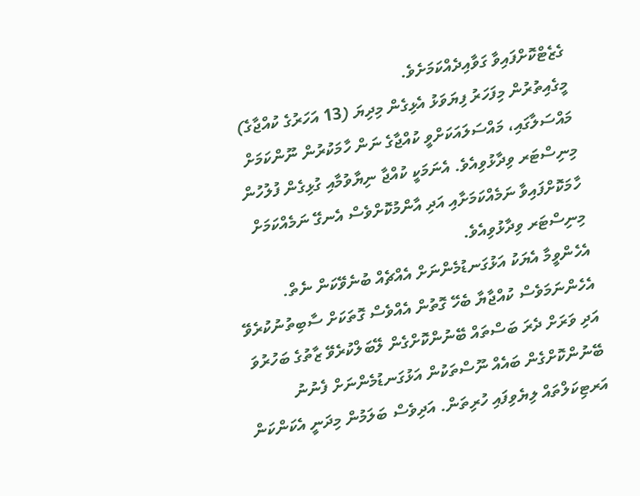ގެޒެޓްކޮށްފައިވާ ގަވާއިދެއްކަމަށެވެ.
މީގެއިތުރުން މިފަހަރު ފިޔަވަޅު އެޅިގެން މިދިޔަ (13 އަހަރުގެ ކުއްޖާގެ) މައްސަލާގައި، މައްސަލައަކަށްވީ ކުއްޖާގެ ނަން ހާމަކުރުން ނޫންކަމަށް މިނިސްޓަރ ވިދާޅުވިއެވެ. އެނަމަކީ ކުއްޖާ ނިޔާވުމާއި ގުޅިގެން ފުލުހުން ހާމަކޮށްފައިވާ ނަމެއްކަމަށާއި އަދި އާންމުކޮށްވެސް އެނގޭ ނަމެއްކަމަށް މިނިސްޓަރ ވިދާޅުވިއެވެ.
އެހެންވީމާ އެޔަކު އަޅުގަނޑުމެންނަށް އެއްޗެއް ބުނެވޭކަން ނެތް. އެހެންނަމަވެސް ކުއްޖާޔާ ބެހޭ ގޮތުން އެއްވެސް ގޮތަކަށް ސާބިތުނުކުރެވޭ އަދި ވަރަށް ދެރަ ބަސްތައް ބޭނުންކޮށްގެން ލޭބަލްކުރެވޭ ޒާތުގެ ބަހުރުވަ ބޭނުންކޮށްގެން ބައެއް ނޫސްތަކުން އަޅުގަނޑުމެންނަށް ފެނުނު އަރޓިކަލްތައް ލިޔެވިފައި ހުރިތަން. އަދިވެސް ބަލަމުން މިދަނީ އެކަންކަން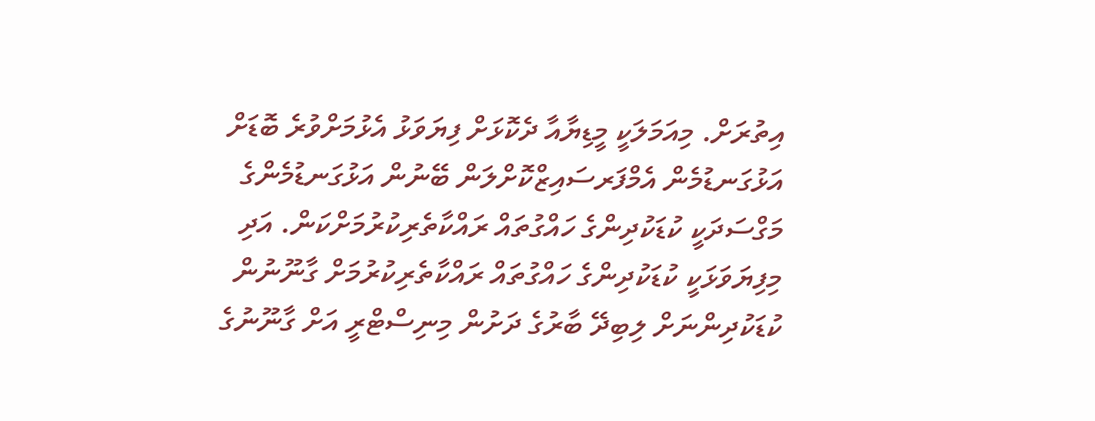އިތުރަށް. މިއަމަލަކީ މީޑިޔާއާ ދެކޮޅަށް ފިޔަވަޅު އެޅުމަށްވުރެ ބޮޑަށް އަޅުގަނޑުމެން އެމްފަރސައިޒްކޮށްލަން ބޭނުން އަޅުގަނޑުމެންގެ މަގްސަދަކީ ކުޑަކުދިންގެ ހައްގުތައް ރައްކާތެރިކުރުމަށްކަން. އަދި މިފިޔަވަޅަކީ ކުޑަކުދިންގެ ހައްގުތައް ރައްކާތެރިކުރުމަށް ގާނޫނުން ކުޑަކުދިންނަށް ލިބިދޭ ބާރުގެ ދަށުން މިނިސްޓްރީ އަށް ގާނޫނުގެ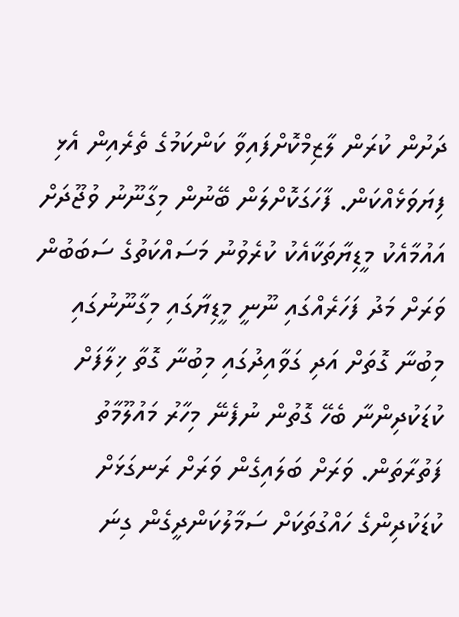ދަށުން ކުރަން ލާޒިމްކޮށްފައިވާ ކަންކަމުގެ ތެރެއިން އެޅި ފިޔަވަޅެއްކަން. ފާހަގަކޮށްލަން ބޭނުން މިގާނޫނު ވުޖޫދަށް އައުމާއެކު މީޑިޔާތަކާއެކު ކުރެވުނު މަސައްކަތުގެ ސަބަބުން ވަރަށް މަދު ފަހަރެއްގައި ނޫނީ މީޑިޔާގައި މިގާނޫނުގައި މިބުނާ ގޮތަށް އަދި ގަވާއިދުގައި މިބުނާ ގޮތާ ޚިލާފަށް ކުޑަކުދިންނާ ބެހޭ ގޮތުން ނުފެނޭ މިހާރު މައުލޫމާތު ފަތުރާތަން. ވަރަށް ބަލައިގެން ވަރަށް ރަނގަޅަށް ކުޑަކުދިންގެ ހައްގުތަކަށް ސަމާލުކަންދީގެން ގިނަ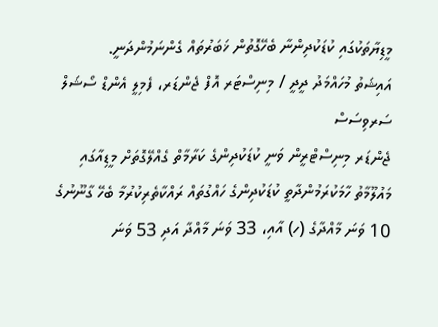މީޑިޔާތަކުގައި ކުޑަކުދިންނާ ބެހޭގޮތުން ޚަބަރުތައް ގެންނަމުންދަނީ.
އައިޝަތު މުހައްމަދު ދީދީ / މިނިސްޓަރ އޮފް ޖެންޑަރ، ފެމިލީ އެންޑް ސޯޝަލް ސަރވިސަސް
ޖެންޑަރ މިނިސްޓްރީން ވަނީ ކުޑަކުދިންގެ ކަރާމާތް ގެއްލޭގޮތަށް މީޑިއާގައި މައުލޫމާތު ހާމަކުރަމުންދާތީ ކުޑަކުދިންގެ ހައްގުތައް ރައްކާތެރިކުރުމާ ބެހޭ ގާނޫނުގެ 10 ވަނަ މާއްދާގެ (ހ) އާއި، 33 ވަނަ މާއްދާ އަދި 53 ވަނަ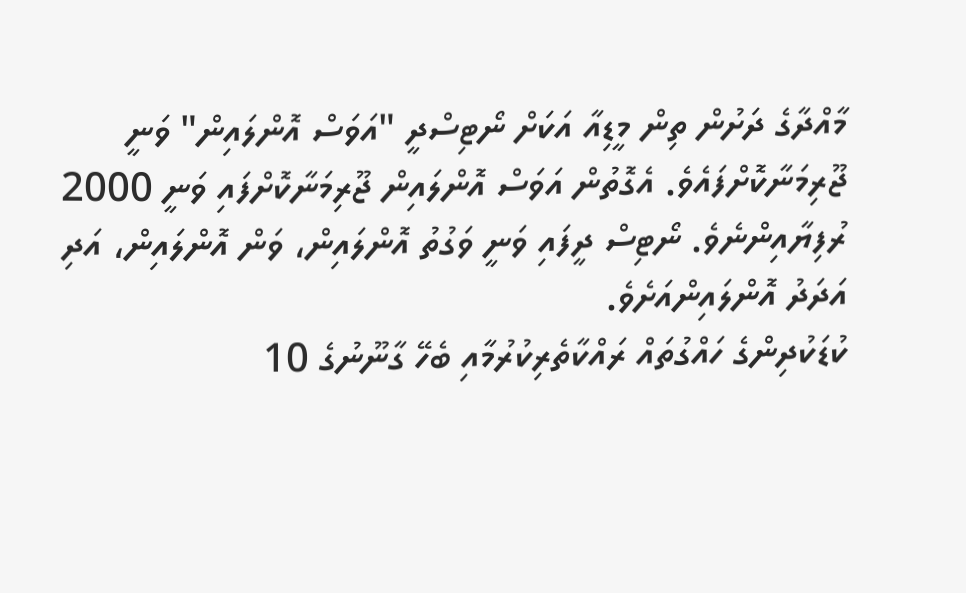މާއްދާގެ ދަށުން ތިން މީޑިއާ އަކަށް ނޯޓިސްދީ "އަވަސް އޮންލައިން" ވަނީ ޖޫރިމަނާކޮށްފައެވެ. އެގޮތުން އަވަސް އޮންލައިން ޖޫރިމަނާކޮށްފައި ވަނީ 2000 ރުފިޔާއިންނެވެ. ނޯޓިސް ދީފައި ވަނީ ވަގުތު އޮންލައިން، ވަން އޮންލައިން، އަދި އަދަދު އޮންލައިންއަށެވެ.
ކުޑަކުދިންގެ ހައްގުތައް ރައްކާތެރިކުރުމާއި ބެހޭ ގާނޫނުގެ 10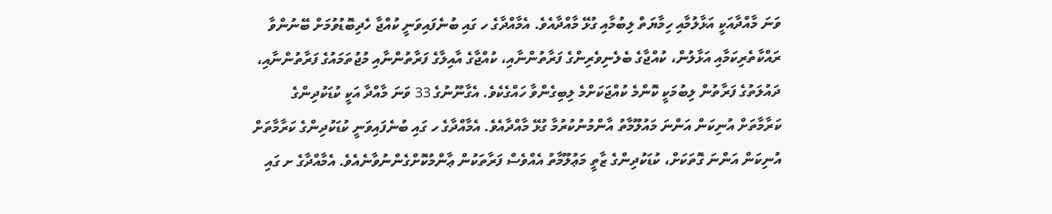ވަނަ މާއްދާއަކީ އަޅާލުމާއި ހިމާޔަތް ލިބުމާއި ގުޅޭ މާއްދާއެވެ. އެމާއްދާގެ ހ ގައި ބުނެފައިވަނީ ކުއްޖާ ހެދިބޮޑުވުމަށް ބޭނުންވާ ރައްކާތެރިކަމާއި އަޅާލުން، ކުއްޖާގެ ބެލެނިވެރިންގެ ފަރާތުންނާއި، ކުއްޖާގެ އާއިލާގެ ފަރާތުންނާއި މުޖުތަމައުގެ ފަރާތުންނާއި، ދައުލަތުގެ ފަރާތުން ލިބުމަކީ ކޮންމެ ކުއްޖަކަށްމެ ލިބިގެންވާ ހައްގެކެވެ. އެގާނޫނުގެ 33 ވަނަ މާއްދާ އަކީ ކުޑަކުދިންގެ ކަރާމާތަށް އުނިކަން އަންނަ މައުލޫމާތު އާންމުނުކުރުމާ ގުޅޭ މާއްދާއެވެ. އެމާއްދާގެ ހ ގައި ބުނެފައިވަނީ ކުޑަކުދިންގެ ކަރާމާތަށް އުނިކަން އަންނަ ގޮތަކަށް، ކުޑަކުދިންގެ ޒާތީ މަޢުލޫމާތު އެއްވެސް ފަރާތަކުން ޢާންމުކޮށްގެންނުވާނެއެވެ. އެމާއްދާގެ ށ ގައި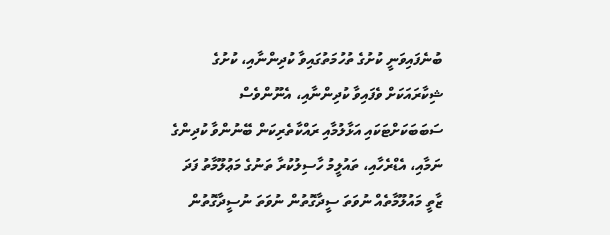ބުނެފައިވަނީ ކުށުގެ ތުހުމަތުގައިވާ ކުދިންނާއި، ކުށުގެ ޝިކާރައަކަށް ވެފައިވާ ކުދިންނާއި، އެނޫންވެސް ސަބަބަކަށްޓަކައި އަޅާލުމާއި ރައްކާތެރިކަން ބޭނުންވާ ކުދިންގެ ނަމާއި، އެޑްރެހާއި، ތައުލީމު ހާސިލުކުރާ ތަނުގެ މަޢުލޫމާތު ފަދަ ޒާތީ މައުލޫމާތެއް ނުވަތަ ސީދާގޮތުން ނުވަތަ ނުސީދާގޮތުން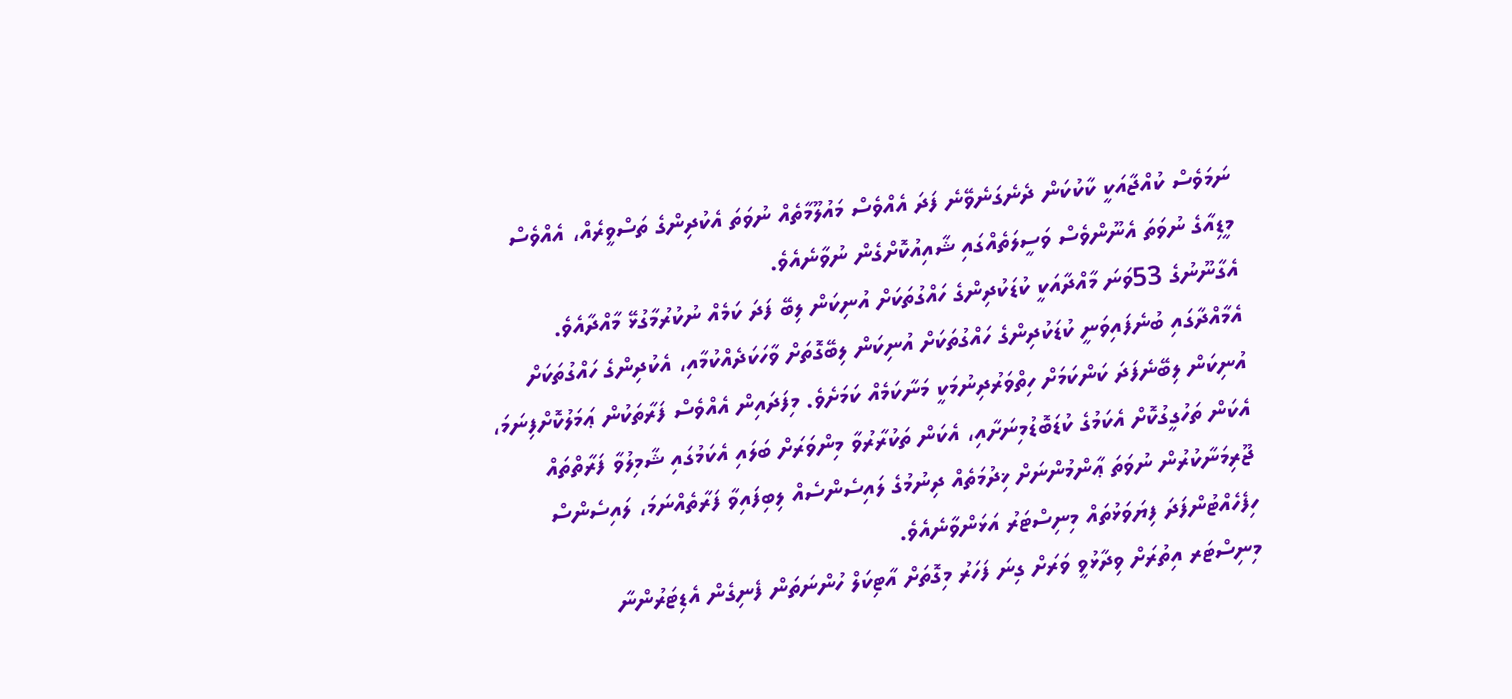ނަމަވެސް ކުއްޖާއަކީ ކާކުކަން ދެނެގަނެވޭނެ ފަދަ އެއްވެސް މައުލޫމާތެއް ނުވަތަ އެކުދިންގެ ތަސްވީރެއް، އެއްވެސް މީޑިއާގެ ނުވަތަ އެނޫންވެސް ވަސީލަތެއްގައި ޝާއިއުކޮށްގެން ނުވާނެއެވެ.
އެގާނޫނުގެ 53ވަނަ މާއްދާއަކީ ކުޑަކުދިންގެ ހައްގުތަކަށް އުނިކަން ލިބޭ ފަދަ ކަމެއް ނުކުރުމާގުޅޭ މާއްދާއެވެ. އެމާއްދާގައި ބުނެފައިވަނީ ކުޑަކުދިންގެ ހައްގުތަކަށް އުނިކަން ލިބޭގޮތަށް ވާހަކަދެއްކުމާއި، އެކުދިންގެ ހައްގުތަކަށް އުނިކަން ލިބޭނެފަދަ ކަންކަމަށް ހިތްވަރުދިނުމަކީ މަނާކަމެއް ކަމަށެވެ. މިފަދައިން އެއްވެސް ފަރާތަކުން ޢަމަލުކޮށްފިނަމަ، އެކަން ތަހުގީގުކޮށް އެކަމުގެ ކުޑަބޮޑުމިނަށާއި، އެކަން ތަކުރާރުވާ މިންވަރަށް ބަލައި އެކަމުގައި ޝާމިލުވާ ފަރާތްތައް ޖޫރިމަނާކުރުން ނުވަތަ ޢާންމުންނަށް ޚިދުމަތެއް ދިނުމުގެ ލައިސެންސެއް ލިބިފައިވާ ފަރާތެއްނަމަ، ލައިސެންސް ހިފެހެއްޓުންފަދަ ފިޔަވަޅުތައް މިނިސްޓަރު އަޅަންވާނެއެވެ.
މިނިސްޓަރ އިތުރަށް ވިދާޅުވީ ވަރަށް ގިނަ ފަހަރު މިގޮތަށް އާޓިކަލް ހުންނަތަން ފެނިގެން އެޑިޓަރުންނާ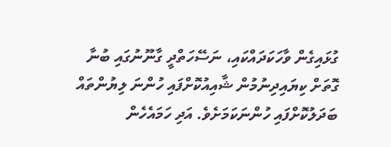ގުޅައިގެން ވާހަކަދައްކައި، ނަސޭހަތްދީ ގާނޫނުގައި ބުނާ ގޮތަށް ކިޔައިދިނުމުން ޝާއިއުކޮށްފައި ހުންނަ ލިޔުންތައް ބަދަލުކޮށްފައި ހުންނަކަމަށެވެ. އަދި ހަމައެހެން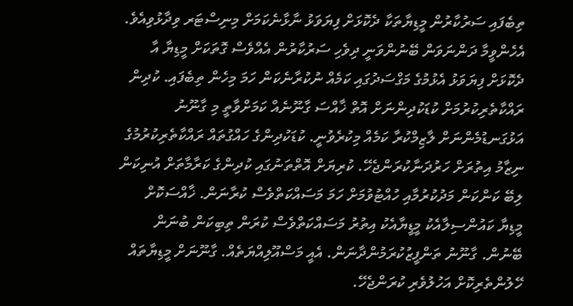ތިބެފައި ސަރުކާރުން މީޑިޔާތަކާ ދެކޮޅަށް ފިޔަވަޅު ނާޅާނެކަމަށް މިނިސްޓަރ ވިދާޅުވިއެވެ.
އެހެންވީމާ ދަންނަވަން ބޭނުންވަނީ ދިވެހި ސަރުކާރުން އެއްވެސް ގޮތަކަށް މީޑިޔާ އާ ދެކޮޅަށް ފިޔަވަޅު އެޅުމުގެ މަގްސަދުގައި ކަމެއް ނުކުރާނެކަން ހަމަ މިހެން ތިބެފައި. ކުދިން ރައްކާތެރިކުރުމަށް ކުޑަކުދިންނަށް އޮތް ޚާއްސަ ގާނޫނެއް ކަމަށްވާތީ މި ގާނޫނު އަޅުގަނޑުމެންނަށް ލާޒިމްކުރާ ކަމެއް މިކުރެވުނީ. ކުޑަކުދިންގެ ހައްގުތައް ރައްކާތެރިކުރުމުގެ ނިޒާމު އިތުރަށް ހަރުދަނާކުރަންޖެހޭ. ކުރިޔަށް އޮތްތަނުގައި ކުދިންގެ ކަރާމާތަށް އުނިކަން ލިބޭ ކަންކަން މަދުކުރުމާއި ހުއްޓުވުމަށް ހަމަ މަސައްކަތްވެސް ކުރާނަން. ޚާއްސަކޮށް މީޑިޔާ ކައުންސިލާއެކު މީޑީޔާއެކު އިތުރު މަސައްކަތްވެސް ކުރަން ތިބިކަން ބުނަން ބޭނުން. ގާނޫނު ތަންފީޒުކުރަމުންދާނަން. އެއީ މަސްއޫލިއްޔަތެއް. ގާނޫނަށް މީޑިޔާތައް ހޭލުންތެރިކޮށް އަހުލުވެރި ކުރަންޖެހޭ.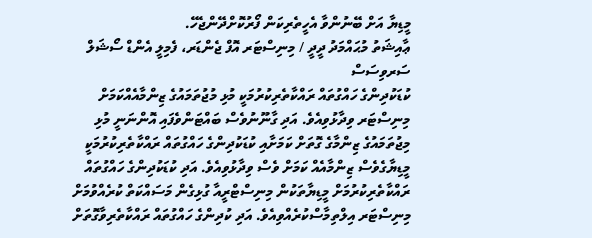މީޑިޔާ އަށް ބޭނުންވާ އެހީތެރިކަން ފޯރުކޮށްދޭންޖެހޭ.
ޢާއިޝަތު މުޙައްމަދު ދީދީ / މިނިސްޓަރ އޮފް ޖެންޑަރ، ފެމިލީ އެންޑް ސޯޝަލް ސަރވިސަސް
ކުޑަކުދިންގެ ހައްގުތައް ރައްކާތެރިކުރުމަކީ މުޅި މުޖުތަމައުގެ ޒިންމާއެއްކަމަށް މިނިސްޓަރ ވިދާޅުވިއެވެ. އަދި ގާނޫނުވެސް ބައްޓަންވެފައި އޮންނަނީ މުޅި މިޖުތަމައުގެ ޒިންމާގެ ގޮތަށް ކަމަށާއި ކުޑަކުދިންގެ ހައްގުތައް ރައްކާތެރިކުރުމަކީ މީޑިޔާގެވެސް ޒިންމާއެއް ކަމަށް ވެސް ވިދާޅުވިއެވެ. އަދި ކުޑަކުދިންގެ ހައްގުތައް ރައްކާތެރިކުރުމަށް މީޑިޔާތަކުން މިނިސްޓްރީއާ ގުޅިގެން މަސައްކަތް ކުރެއްވުމަށް މިނިސްޓަރ އިލްތިމާސްކުރެއްވިއެވެ. އަދި ކުދިންގެ ހައްގުތައް ރައްކާތެރިވާގޮތަށް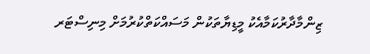ޒިންމާދާރުކަމާއެކު މީޑިޔާތަކުން މަސައްކަތްކުރުމަށް މިނިސްޓަރ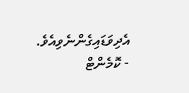އެދިވަޑައިގެންނެވިއެވެ.
- ކޮމެންޓް